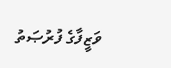ވަޒީފާގެ ފުރުޞަތު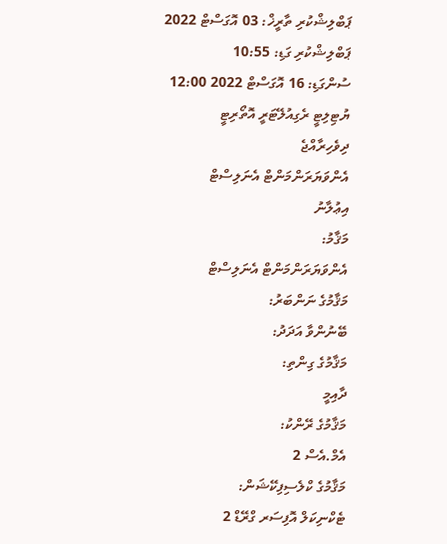ޕަބްލިޝްކުރި ތާރީޚް: 03 އޮގަސްޓް 2022
ޕަބްލިޝްކުރި ގަޑި: 10:55
ސުންގަޑި: 16 އޮގަސްޓް 2022 12:00
ޔުޓިލިޓީ ރެގިއުލޭޓަރީ އޮތޯރިޓީ
ދިވެހިރާއްޖެ
އެންވަޔަރަންމަންޓް އެނަލިސްޓް
އިޢުލާނު
މަޤާމު:
އެންވަޔަރަންމަންޓް އެނަލިސްޓް
މަޤާމުގެ ނަންބަރު:
ބޭނުންވާ އަދަދު:
މަޤާމުގެ ގިންތި:
ދާއިމީ
މަޤާމުގެ ރޭންކު:
އެމް.އެސް 2
މަޤާމުގެ ކްލެސިފިކޭޝަން:
ޓެކްނިކަލް އޮފިސަރ ގްރޭޑް 2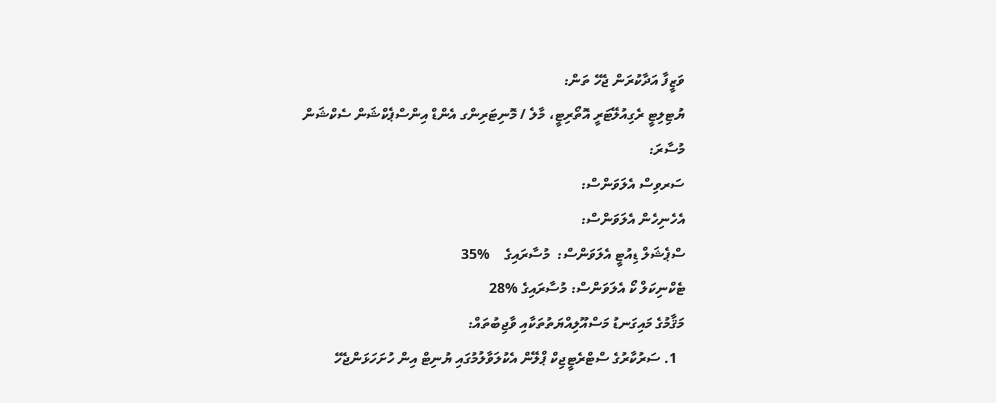ވަޒީފާ އަދާކުރަން ޖެހޭ ތަން:
ޔުޓިލިޓީ ރެގިއުލޭޓަރީ އޮތޯރިޓީ، މާލެ / މޮނިޓަރިންގ އެންޑް އިންސްޕެކްޝަން ސެކްޝަން
މުސާރަ:
ސަރވިސް އެލަވަންސް:
އެހެނިހެން އެލަވަންސް:
ސްޕެޝަލް ޑިއުޓީ އެލަވަންސް:  މުސާރައިގެ    %35
ޓެކްނިކަލް ކޯ އެލަވަންސް: މުސާރައިގެ %28
މަޤާމުގެ މައިގަނޑު މަސްއޫލިއްޔަތުތަކާއި ވާޖިބުތައް:
  1. ސަރުކާރުގެ ސްޓްރެޓީޖިކް ޕްލޭން އެކުލަވާލުމުގައި ޔުނިޓް އިން ހުށަހަޅަންޖެހޭ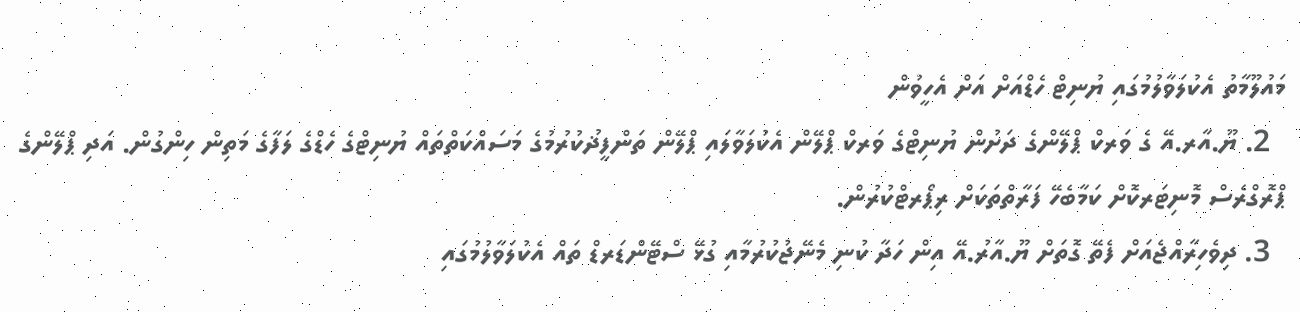މައުލޫމާތު އެކުލަވާލުމުގައި ޔުނިޓް ހެޑްއަށް އަށް އެހީވުން
  2. ޔޫ.އާރ.އޭ ގެ ވަރކް ޕްލޭންގެ ދަށުން ޔުނިޓްގެ ވަރކް ޕްލޭން އެކުލަވާލައި ޕްލޭން ތަންފީޛުކުރުމުގެ މަސައްކަތްތައް ޔުނިޓްގެ ހެޑްގެ ލަފާގެ މަތިން ހިންގުން. އަދި ޕްލޭންގެ ޕްރޮގްރެސް މޮނިޓަރކޮށް ކަމާބެހޭ ފަރާތްތަކަށް ރިޕޯރޓްކުރުން.
  3. ދިވެހިރާއްޖެއަށް ފެތޭ ގޮތަށް ޔޫ.އާރު.އޭ އިން ހަދާ ކުނި މެނޭޖުކުރުމާއި ގުޅޭ ސްޓޭންޑަރޑް ތައް އެކުލަވާލުމުގައި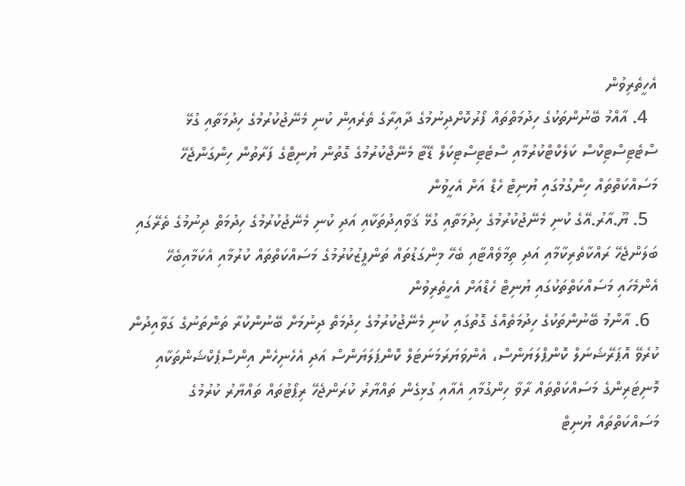އެހީތެރިވުން
  4. އާއްމު ބޭނުންތަކުގެ ހިދުމަތްތައް ފޯރުކޮށްދިނުމުގެ ދާއިރާގެ ތެރެއިން ކުނި މެނޭޖުކުރުމުގެ ހިދުމަތާއި ގުޅޭ ސްޓެޓިސްޓިކްސް ކަލެކްޓްކުރުމާއި ސްޓެޓިސްޓިކަލް ޑޭޓާ މެނޭޖްކުރުމުގެ ގޮތުން ޔުނިޓްގެ ފަރާތުން ހިންގަންޖެހޭ މަސައްކަތްތައް ހިންގުމުގައި ޔުނިޓް ހެޑް އަށް އެހީވުން
  5. ޔޫ.އާރު.އޭގެ ކުނި މެނޭޖުކުރުމުގެ ހިދުމަތާއި ގުޅޭ ޤަވާއިދުތަކާއި އަދި ކުނި މެނޭޖުކުރުމުގެ ހިދުމަތް ދިނުމުގެ ތެރޭގައި ބަލަންޖެހޭ ރައްކާތެރިކާމާއި އަދި ތިމާވެއްޓާއި ބެހޭ މިންގަޑުތައް ތަންފީޒުކުރުމުގެ މަސައްކަތްތައް ކުރުމާއި އެކަމާއިބެހޭ އެންމެހައި މަސައްކަތްތަކުގައި ޔުނިޓް ހެޑްއަށް އެހީތެރިވުން
  6. އާންމު ބޭނުންތަކުގެ ހިދުމަތެއްގެ ގޮތުގައި ކުނި މެނޭޖުކުރުމުގެ ހިދުމަތް ދިނުމަށް ބޭނުންކުރާ ތަންތަނުގެ ގަވާއިދުން ކުރެވޭ އޮޕަރޭޝަނަލް ކޮންޕްލަޔަންސް، އެންވަޔަރަމަނަޓަލް ކޮންޕަލަޔަންސް އަދި އެހެނިހެން އިންސްޕެކްޝަންތަކާއި މޮނިޓަރިންގެ މަސައްކަތްތައް ރާވާ ހިންގުމާއި އެއާއި ގުޅިގެން ތައްޔާރު ކުރަންޖެހޭ ރިޕޯޓުތައް ތައްޔާރު ކުރުމުގެ މަސައްކަތްތައް ޔުނިޓް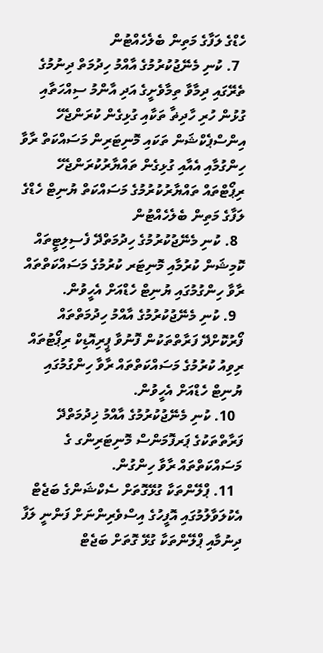ހެޑްގެ ލަފާގެ މަތިން ބެލެހެއްޓުން
  7. ކުނި މެނޭޖުކުރުމުގެ އާއްމު ހިދުމަތް ދިނުމުގެ ތެރޭގައި ދިމާވާ ތިމާވެށީގެ އަދި އާންމު ސިއްހަތާއި ގުޅުން ހުރި ހާދިޡާ ތަކާއި ގުޅިގެން ކުރަންޖެހޭ އިންސްޕެކްޝަން ތަކައި މޮނިޓަރިން މަސައްކަތް ރާވާ ހިންގުމާއި އެއާއި ގުޅިގެން ތައްޔާރުކުރަންޖެހޭ ރިޕޯޓްތައް ތައްޔާރުކުރުމުގެ މަސައްކަތް ޔުނިޓް ހެޑްގެ ލަފާގެ މަތިން ބެލެހެއްޓުން
  8. ކުނި މެނޭޖުކުރުމުގެ ހިދުމަތްދޭ ފެސިލިޓީތައް ކޮމިޝަން ކުރުމާއި މޮނިޓަރ ކުރުމުގެ މަސައްކަތްތައް ރާވާ ހިންގުމުގައި ޔުނިޓް ހެޑްއަށް އެހީވުން.
  9. ކުނި މެނޭޖުކުރުމުގެ އާއްމު ހިދުމަތްތައް ފޯރުކޮށްދޭ ފަރާތްތަކުން ފޮނުވާ ޕީރިއޮޑިކް ރިޕޯޓުތައް ރިވިއު ކުރުމުގެ މަސައްކަތްތައް ރާވާ ހިންގުމުގައި ޔުނިޓް ހެޑްއަށް އެހީވުން.
  10. ކުނި މެނޭޖުކުރުމުގެ އާއްމު ޚިދުމަތްދޭ ފަރާތްތަކުގެ ޕަރފޮމަންސް މޮނިޓަރިންގ ގެ މަސައްކަތްތައް ރާވާ ހިންގުން.
  11. ޕްލޭންތަކާ ގުޅޭގޮތަށް ސެކްޝަންގެ ބަޖެޓް އެކުލަވާލުމުގައި އޮފީހުގެ އިސްވެރިންނަށް ފަންނީ ލަފާ ދިނުމާއި ޕްލޭންތަކާ ގުޅޭ ގޮތަށް ބަޖެޓް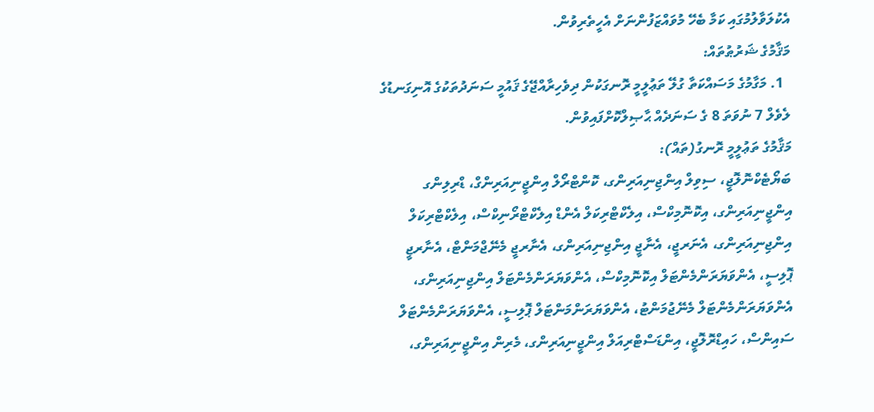އެކުލަވާލުމުގައި ކަމާ ބެހޭ މުވައްޒަފުންނަށް އެހީތެރިވުން.
މަޤާމުގެ ޝަރުޠުތައް:
  1. މަގާމުގެ މަސައްކަތާ ގުލޭ ތަޢުލީމީ ރޮނގަކުން ދިވެހިރާއްޖޭގެ ޤައުމީ ސަނަދުތަކުގެ އޮނިގަނޑުގެ ލެވެލް 7 ނުވަތަ 8 ގެ ސަނަދެއް ޙާޞިލްކޮށްފައިވުން.
މަޤާމުގެ ތަޢުލީމީ ރޮނގު(ތައް):
ބަޔޯޓެކްނޮލޮޖީ، ސިވިލް އިންޖިނިއަރިންގ، ކޮންޓްރޯލް އިންޖީނިއަރިންގް، ޑްރިލިންގ އިންޖީނިއަރިންގ، އިކޮނޮމިކްސް، އިލެކްޓްރިކަލް އެންޑް އިލެކްޓްރޯނިކްސް، އިލެކްޓްރިކަލް އިންޖިނިއަރިންގ، އެނަރޖީ، އެނާޖީ އިންޖިނިއަރިންގ، އެނާރޖީ މެނޭޖްމަންޓް، އެނާރޖީ ޕޮލިސީ، އެންވަޔަރަންމެންޓަލް އިކޮނޮމިކްސް، އެންވަޔަރަންމެންޓަލް އިންޖިނިއަރިންގ، އެންވަޔަރަންމެންޓަލް މެނޭޖުމަންޓު، އެންވަޔަރަންމަންޓަލް ޕޮލިސީ، އެންވަޔަރަންމެންޓަލް ސައިންސް، ހައިޑްރޮލޮޖީ، އިންޑަސްޓްރިއަލް އިންޖީނިއަރިންގ، މެރިން އިންޖީނިއަރިންގ،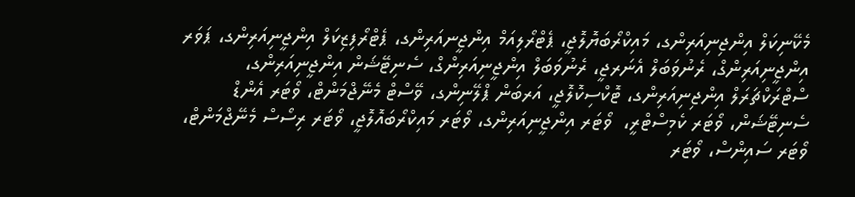މެކޭނިކަލް އިންޖިނިއަރިންގ، މައިކްރޯބަޔޮލޮޖީ، ޕެޓްރޯލިއަމް އިންޖީނއަރިންގ، ޕެޓްރޯފިޒިކަލް އިންޖީނިއަރިންގ، ޕަވަރ އިންޖީނިއަރިންގް، ރެނުވަބަލް އެނަރޖީ، ރެނުވަބަލް އިންޖީނިއަރިންގް، ސެނިޓޭޝަން އިންޖީނިއަރިންގ، ސްޓްރަކްޗަރަލް އިންޖިނިއަރިންގ، ޓޮކްސިކޮލޮޖީ، އަރބަން ޕްލޭނިންގ، ވޭސްޓް މެނޭޖްމަންޓް، ވޯޓަރ އެންޑް ސެނިޓޭޝަން، ވޯޓަރ ކެމިސްޓްރީ،  ވޯޓަރ އިންޖީނިއަރިންގ، ވޯޓަރ މައިކްރޯބައޮލޮޖީ، ވޯޓަރ ރިސޯސް މެނޭޖްމަންޓް، ވޯޓަރ ސައިންސް، ވޯޓަރ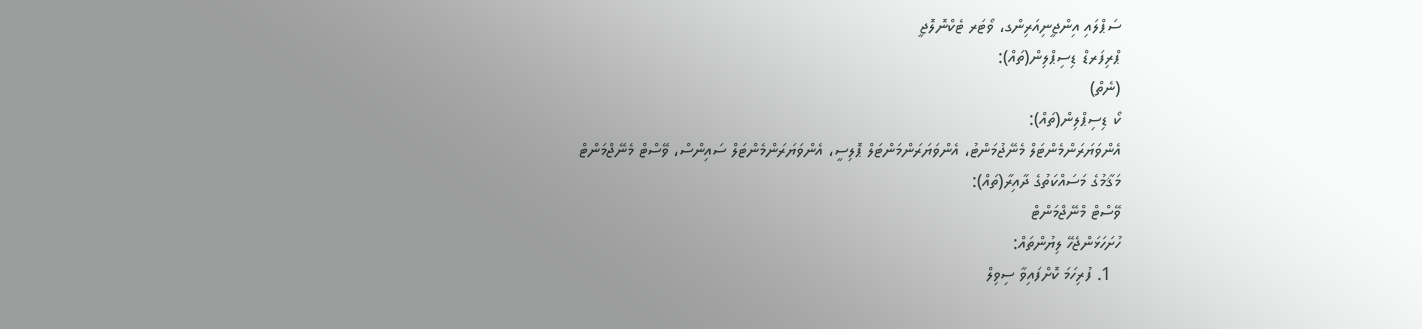ސަޕްލައި އިންޖީނިއަރިންގ، ވޯޓަރ ޓެކްނޮލޮޖީ
ޕްރިފަރޑް ޑިސިޕްލިން(ތައް):
(ނެތް)
ކޯ ޑިސިޕްލިން(ތައް):
އެންވަޔަރަންމެންޓަލް މެނޭޖުމަންޓު، އެންވަޔަރަންމަންޓަލް ޕޮލިސީ، އެންވަޔަރަންމެންޓަލް ސައިންސް، ވޭސްޓް މެނޭޖްމަންޓް
މަޤާމުގެ މަސައްކަތުގެ ދާއިރާ(ތައް):
ވޭސްޓް މްނޭޖްމަންޓް
ހުށަހަޅަންޖެހޭ ލިޔުންތައް:
  1. ފުރިހަމަ ކޮށްފައިވާ ސިވިލް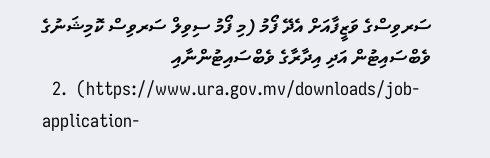ސަރވިސްގެ ވަޒީފާއަށް އެދޭ ފޯމު (މި ފޯމު ސިވިލް ސަރވިސް ކޮމިޝަނުގެ ވެބްސައިޓުން އަދި އިދާރާގެ ވެބްސައިޓުންނާއި
  2.  (https://www.ura.gov.mv/downloads/job-application-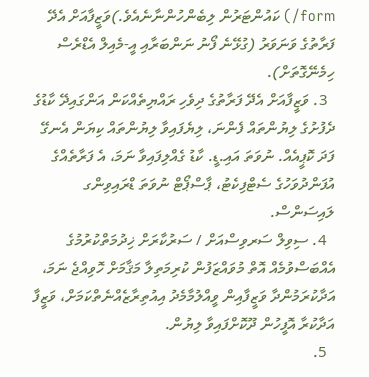form/) ކައުންޓަރުން ލިބެންހުންނާނެއެވެ.)ވަޒީފާއަށް އެދޭ ފަރާތުގެ ވަނަވަރު (ގުޅޭނެ ފޯނު ނަންބަރާއި އީ-މެއިލް އެޑްރެސް ހިމެނޭގޮތަށް).
  3. ވަޒީފާއަށް އެދޭ ފަރާތުގެ ދިވެހި ރައްޔިތެއްކަން އަންގައިދޭ ކާޑުގެ ދެފުށުގެ ލިޔުންތައް ފެންނަ، ލިޔެފައިވާ ލިޔުންތައް ކިޔަން އެނގޭ ފަދަ ކޮޕީއެއް. ނުވަތަ އައި.ޑީ. ކާޑު ގެއްލިފައިވާ ނަމަ، އެ ފަރާތެއްގެ އުފަންދުވަހުގެ ސެޓްފިކެޓު، ޕާސްޕޯޓް ނުވަތަ ޑްރައިވިންގ ލައިސަންސް.
  4. ސިވިލް ސަރވިސްއަށް / ސަރުކާރަށް ޚިދުމަތްކުރުމުގެ އެއްބަސްވުމެއް އޮތް މުވައްޒަފުން ކުރިމަތިލާ މަޤާމަށް ހޮވިއްޖެ ނަމަ، އަދާކުރަމުންދާ ވަޒީފާއިން ވީއްލުމާމެދު އިއުތިރާޒެއްނެތްކަމަށް، ވަޒީފާ އަދާކުރާ އޮފީހުން ދޫކޮށްފައިވާ ލިޔުން.
  5.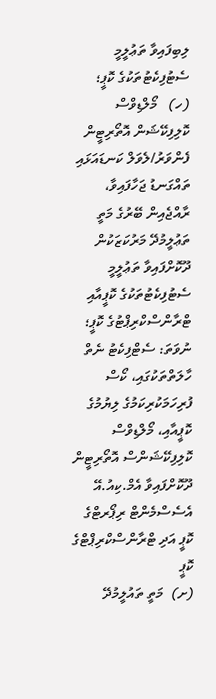ލިބިފައިވާ ތަޢުލީމީ ސެޓުފިކެޓުތަކުގެ ކޮޕީ؛
(ހ)   މޯލްޑިވްސް ކޮލިފިކޭޝަން އޮތޯރިޓީން ފެންވަރު/ލެވަލް ކަނޑައަޅައި ތައްގަނޑު ޖަހާފައިވާ، ރާއްޖެއިން ބޭރުގެ މަތީ ތަޢުލީމުދޭ މަރުކަޒަކުން ދޫކޮށްފައިވާ ތަޢުލީމީ ސެޓުފިކެޓުތަކުގެ ކޮޕީއާއި ޓްރާންސްކްރިޕްޓުގެ ކޮޕީ؛ ނުވަތަ: ސެޓްފިކެޓު ނެތް ހާލަތްތަކުގައި، ކޯސް ފުރިހަމަކުރިކަމުގެ ލިޔުމުގެ ކޮޕީއާއި، މޯލްޑިވްސް ކޮލިފިކޭޝަންސް އޮތޯރިޓީން ދޫކޮށްފައިވާ އެމް.ކިއު.އޭ އެސެސްމެންޓް ރިޕޯރޓްގެ ކޮޕީ އަދި ޓްރާންސްކްރިޕްޓްގެ ކޮޕީ
(ށ)  މަތީ ތައުލީމުދޭ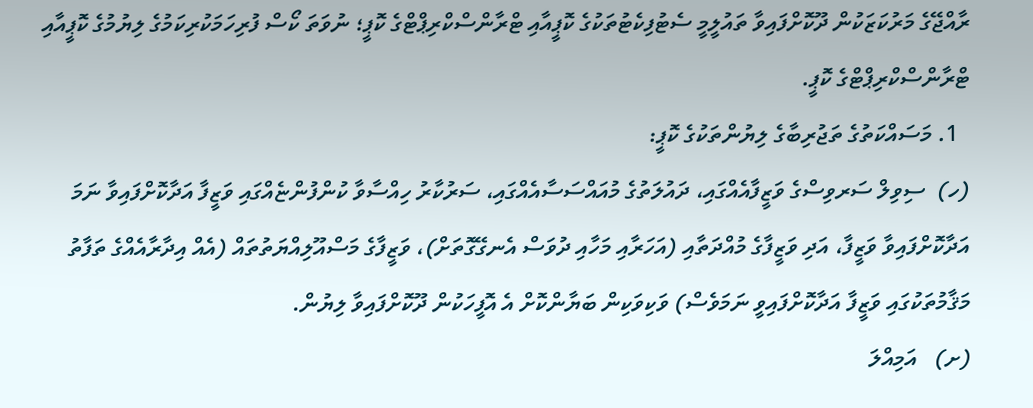ރާއްޖޭގެ މަރުކަޒަކުން ދޫކޮށްފައިވާ ތައުލީމީ ސެޓުފިކެޓުތަކުގެ ކޮޕީއާއި ޓްރާންސްކްރިޕްޓްގެ ކޮޕީ؛ ނުވަތަ ކޯސް ފުރިހަމަކުރިކަމުގެ ލިޔުމުގެ ކޮޕީއާއި ޓްރާންސްކްރިޕްޓްގެ ކޮޕީ.
  1. މަސައްކަތުގެ ތަޖުރިބާގެ ލިޔުންތަކުގެ ކޮޕީ:
(ހ)  ސިވިލް ސަރވިސްގެ ވަޒީފާއެއްގައި، ދައުލަތުގެ މުއައްސަސާއެއްގައި، ސަރުކާރު ހިއްސާވާ ކުންފުންޏެއްގައި ވަޒީފާ އަދާކޮށްފައިވާ ނަމަ އަދާކޮށްފައިވާ ވަޒީފާ، އަދި ވަޒީފާގެ މުއްދަތާއި (އަހަރާއި މަހާއި ދުވަސް އެނގޭގޮތަށް)، ވަޒީފާގެ މަސްއޫލިއްޔަތުތައް (އެއް އިދާރާއެއްގެ ތަފާތު މަޤާމުތަކުގައި ވަޒީފާ އަދާކޮށްފައިވީ ނަމަވެސް) ވަކިވަކިން ބަޔާންކޮށް އެ އޮފީހަކުން ދޫކޮށްފައިވާ ލިޔުން.
(ށ)   އަމިއްލަ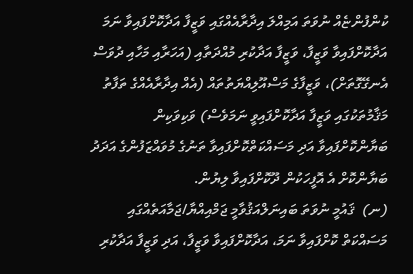ކުންފުންޏެއް ނުވަތަ އަމިއްލަ އިދާރާއެއްގައި ވަޒީފާ އަދާކޮށްފައިވާ ނަމަ އަދާކޮށްފައިވާ ވަޒީފާ، ވަޒީފާ އަދާކުރި މުއްދަތާއި (އަހަރާއި މަހާއި ދުވަސް އެނގޭގޮތަށް)، ވަޒީފާގެ މަސްއޫލިއްޔަތުތައް (އެއް އިދާރާއެއްގެ ތަފާތު މަޤާމުތަކުގައި ވަޒީފާ އަދާކޮށްފައިވީ ނަމަވެސް) ވަކިވަކިން ބަޔާންކޮށްފައިވާ އަދި މަސައްކަތްކޮށްފައިވާ ތަނުގެ މުވައްޒަފުންގެ އަދަދު ބަޔާންކޮށް އެ އޮފީހަކުން ދޫކޮށްފައިވާ ލިޔުން.
(ނ)  ޤައުމީ ނުވަތަ ބައިނަލްއަޤުވާމީ ޖަމްއިއްޔާ/ޖަމާއަތެއްގައި މަސައްކަތް ކޮށްފައިވާ ނަމަ، އަދާކޮށްފައިވާ ވަޒީފާ، އަދި ވަޒީފާ އަދާކުރި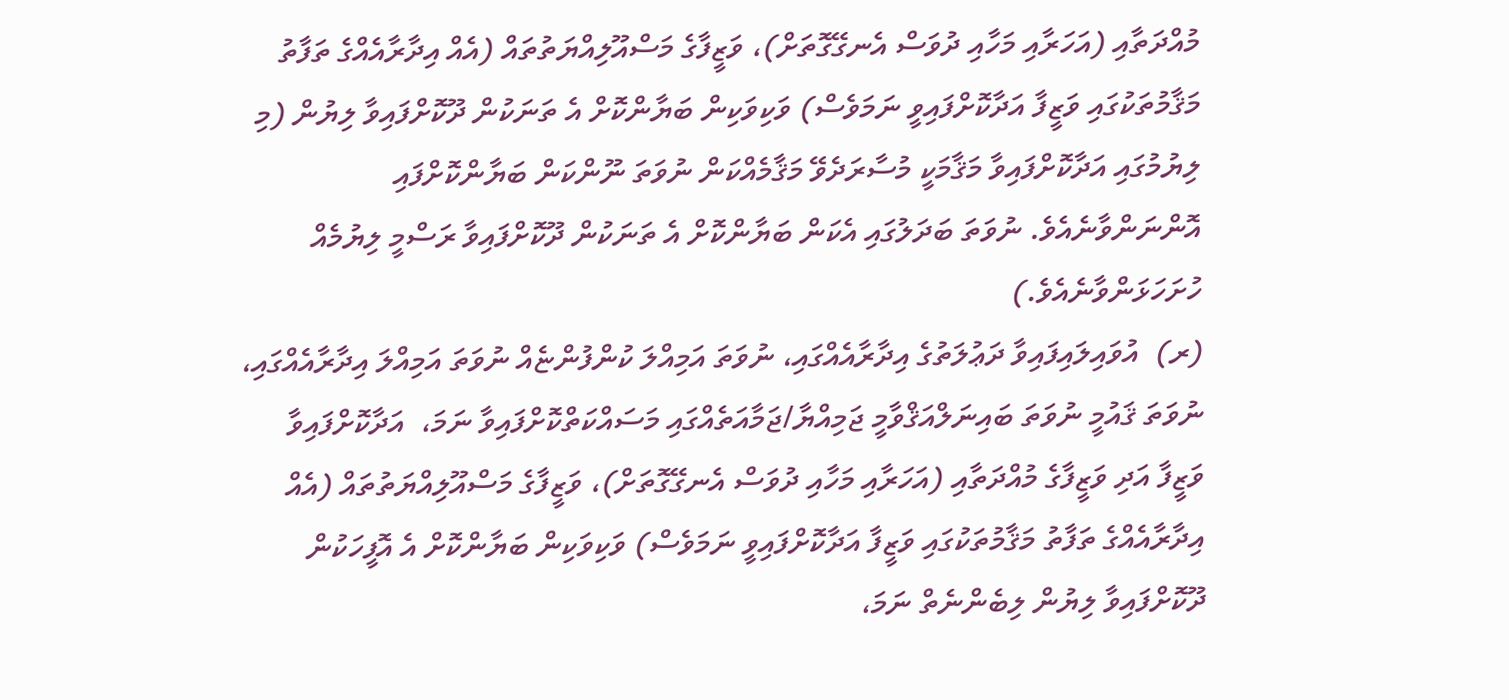މުއްދަތާއި (އަހަރާއި މަހާއި ދުވަސް އެނގޭގޮތަށް)، ވަޒީފާގެ މަސްއޫލިއްޔަތުތައް (އެއް އިދާރާއެއްގެ ތަފާތު މަޤާމުތަކުގައި ވަޒީފާ އަދާކޮށްފައިވީ ނަމަވެސް) ވަކިވަކިން ބަޔާންކޮށް އެ ތަނަކުން ދޫކޮށްފައިވާ ލިޔުން (މި ލިޔުމުގައި އަދާކޮށްފައިވާ މަޤާމަކީ މުސާރަދެވޭ މަޤާމެއްކަން ނުވަތަ ނޫންކަން ބަޔާންކޮށްފައި އޮންނަންވާނެއެވެ. ނުވަތަ ބަދަލުގައި އެކަން ބަޔާންކޮށް އެ ތަނަކުން ދޫކޮށްފައިވާ ރަސްމީ ލިޔުމެއް ހުށަހަޅަންވާނެއެވެ.)
(ރ)  އުވައިލައިފައިވާ ދަޢުލަތުގެ އިދާރާއެއްގައި، ނުވަތަ އަމިއްލަ ކުންފުންޏެއް ނުވަތަ އަމިއްލަ އިދާރާއެއްގައި، ނުވަތަ ޤައުމީ ނުވަތަ ބައިނަލްއަޤްވާމީ ޖަމިއްޔާ/ޖަމާއަތެއްގައި މަސައްކަތްކޮށްފައިވާ ނަމަ،  އަދާކޮށްފައިވާ ވަޒީފާ އަދި ވަޒީފާގެ މުއްދަތާއި (އަހަރާއި މަހާއި ދުވަސް އެނގޭގޮތަށް)، ވަޒީފާގެ މަސްއޫލިއްޔަތުތައް (އެއް އިދާރާއެއްގެ ތަފާތު މަޤާމުތަކުގައި ވަޒީފާ އަދާކޮށްފައިވީ ނަމަވެސް) ވަކިވަކިން ބަޔާންކޮށް އެ އޮފީހަކުން ދޫކޮށްފައިވާ ލިޔުން ލިބެންނެތް ނަމަ،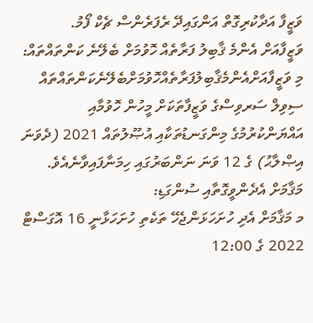ވަޒީފާ އަދާކުރިގޮތް އަންގައިދޭ ރެފަރެންސް ޗެކް ފޯމު.
ވަޒީފާއަށް އެންމެ ޤާބިލު ފަރާތެއް ހޮވުމަށް ބެލޭނެ ކަންތައްތައް:
މި ވަޒީފާއަށްއެންމެޤާބިލުފަރާތެއްހޮވުމަށްބެލޭނެކަންތައްތައް ސިވިލް ސަރވިސްގެ ވަޒީފާތަކަށް މީހުން ހޮވުމާއި އައްޔަންކުރުމުގެ މިންގަނޑުތަކާއި އުޞޫލުތައް 2021 (ދެވަނަ އިޞްލާޙު) ގެ 12 ވަނަ ނަންބަރުގައި ހިމަނާފައިވާނެއެވެ.
މަޤާމަށް އެދެންވީގޮތާއި ސުންގަޑި:
މ މަޤާމަށް އެދި ހުށަހަޅަންޖެހޭ ތަކެތި ހުށަހަޅާނީ 16 އޮގަސްޓް 2022 ގެ 12:00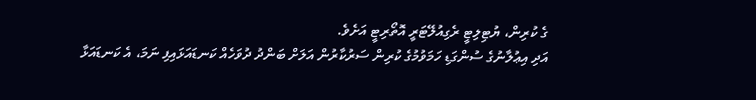ގެ ކުރިން، ޔުޓިލިޓީ ރެގިއުލޭޓަރީ އޮތޯރިޓީ އަށެވެ.
އަދި އިޢުލާނުގެ ސުންގަޑި ހަމަވުމުގެ ކުރިން ސަރުކާރުން އަލަށް ބަންދު ދުވަހެއް ކަނޑައަޅައިފި ނަމަ، އެ ކަނޑައަޅާ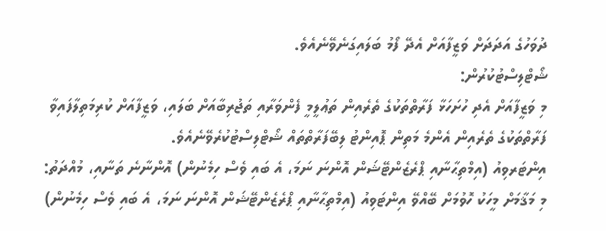ދުވަހުގެ އަދަދަށް ވަޒީފާއަށް އެދޭ ފޯމު ބަލައިގަނެވޭނެއެވެ.
ޝޯޓްލިސްޓުކުރުން:
މި ވަޒީފާއަށް އެދި ހުށަހަޅާ ފަރާތްތަކުގެ ތެރެއިން ތަޢުލީމީ ފެންވަރާއި ތަޖުރިބާއަށް ބަލައި، ވަޒީފާއަށް ކުރިމަތިލާފައިވާ ފަރާތްތަކުގެ ތެރެއިން އެންމެ މަތިން ޕޮއިންޓު ލިބޭފަރާތްތައް ޝޯޓްލިސްޓުކުރެވޭނެއެވެ.
އިންޓަރވިއު (އިމްތިޙާނާއި ޕްރެޒެންޓޭޝަން އޮންނަ ނަމަ، އެ ބައި ވެސް ހިމެނުން) އޮންނާނެ ތަނާއި، މުއްދަތު:
މި މަޤާމަށް މީހަކު ހޮވުމަށް ބޭއްވޭ އިންޓަވިއު (އިމްތިޙާނާއި ޕްރެޒެންޓޭޝަން އޮންނަ ނަމަ، އެ ބައި ވެސް ހިމެނުން)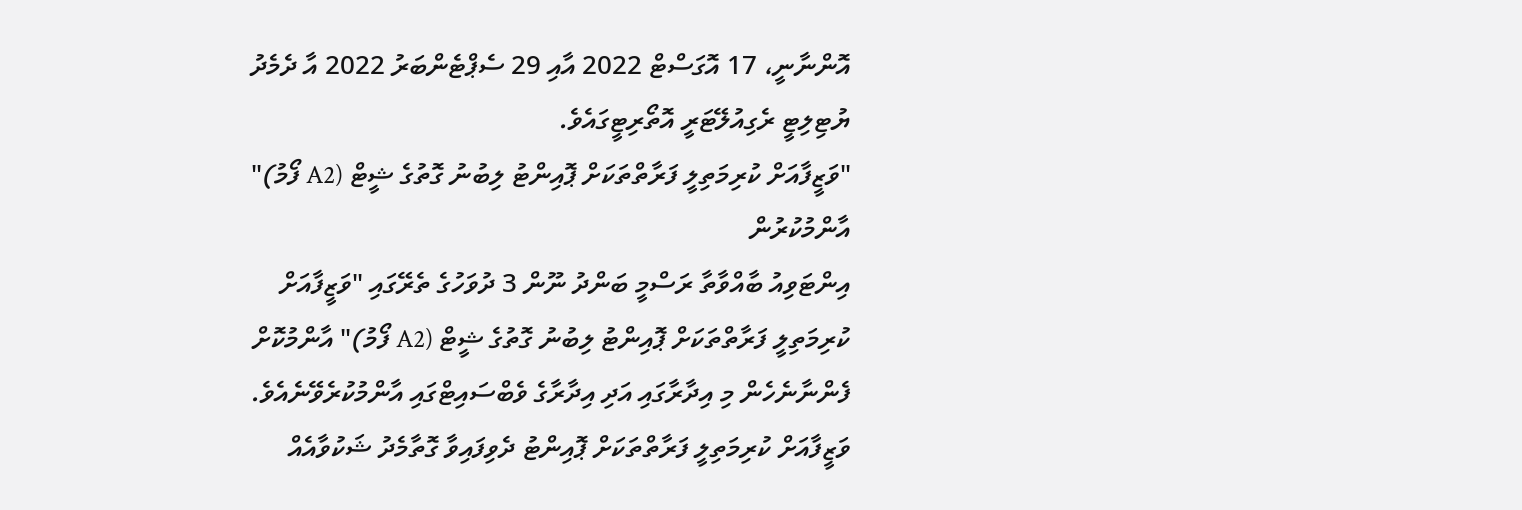އޮންނާނީ، 17 އޮގަސްޓް 2022 އާއި 29 ސެޕްޓެންބަރު 2022 އާ ދެމެދު ޔުޓިލިޓީ ރެގިއުލޭޓަރީ އޮތޯރިޓީގައެވެ.
"ވަޒީފާއަށް ކުރިމަތިލީ ފަރާތްތަކަށް ޕޮއިންޓު ލިބުނު ގޮތުގެ ޝީޓް (A2 ފޯމު)" އާންމުކުރުން
އިންޓަވިއު ބާއްވާތާ ރަސްމީ ބަންދު ނޫން 3 ދުވަހުގެ ތެރޭގައި "ވަޒީފާއަށް ކުރިމަތިލީ ފަރާތްތަކަށް ޕޮއިންޓު ލިބުނު ގޮތުގެ ޝީޓް (A2 ފޯމު)" އާންމުކޮށް ފެންނާނެހެން މި އިދާރާގައި އަދި އިދާރާގެ ވެބްސައިޓްގައި އާންމުކުރެވޭނެއެވެ. ވަޒީފާއަށް ކުރިމަތިލީ ފަރާތްތަކަށް ޕޮއިންޓު ދެވިފައިވާ ގޮތާމެދު ޝަކުވާއެއް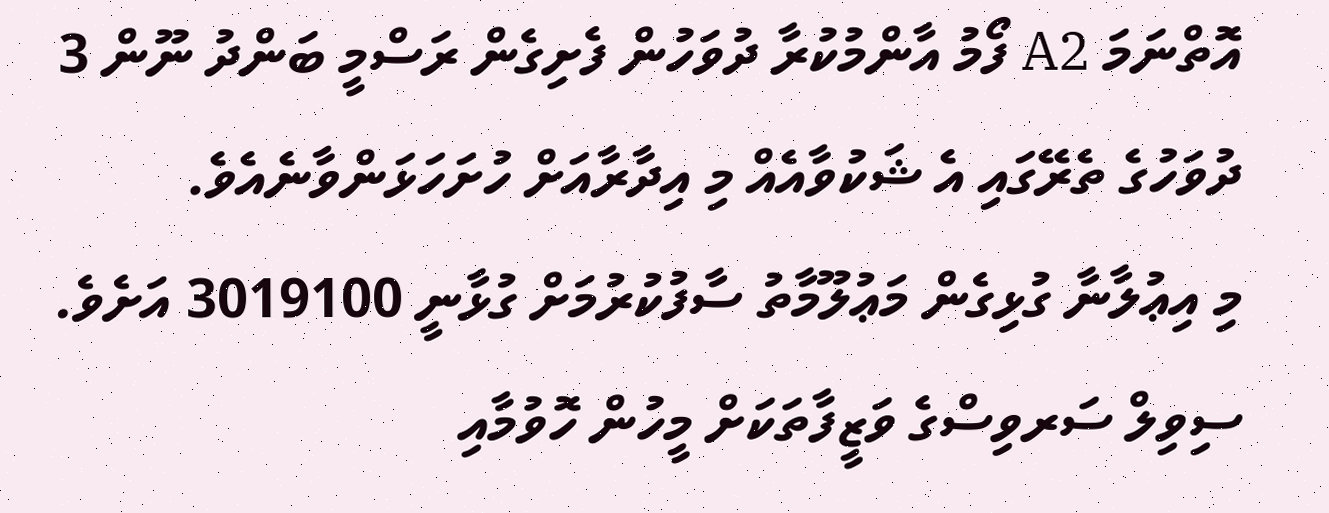އޮތްނަމަ A2 ފޯމު އާންމުކުރާ ދުވަހުން ފެށިގެން ރަސްމީ ބަންދު ނޫން 3 ދުވަހުގެ ތެރޭގައި އެ ޝަކުވާއެއް މި އިދާރާއަށް ހުށަހަޅަންވާނެއެވެ.
މި އިޢުލާނާ ގުޅިގެން މަޢުލޫމާތު ސާފުކުރުމަށް ގުޅާނީ 3019100 އަށެވެ.
ސިވިލް ސަރވިސްގެ ވަޒީފާތަކަށް މީހުން ހޮވުމާއި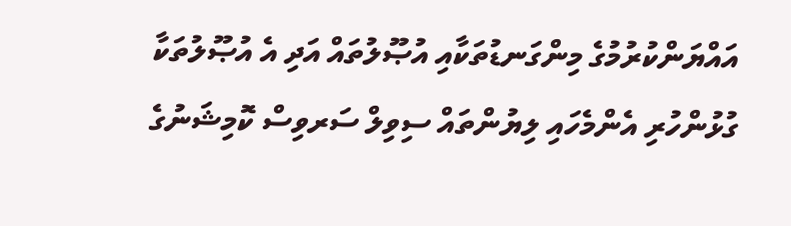އައްޔަންކުރުމުގެ މިންގަނޑުތަކާއި އުޞޫލުތައް އަދި އެ އުޞޫލުތަކާ ގުޅުންހުރި އެންމެހައި ލިޔުންތައް ސިވިލް ސަރވިސް ކޮމިޝަނުގެ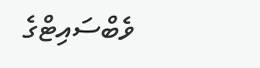ވެބްސައިޓްގެ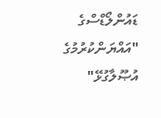ޑައުންލޯޑްސްގެ "އައްޔަންކުރުމުގެ އުޞޫލާގުޅޭ"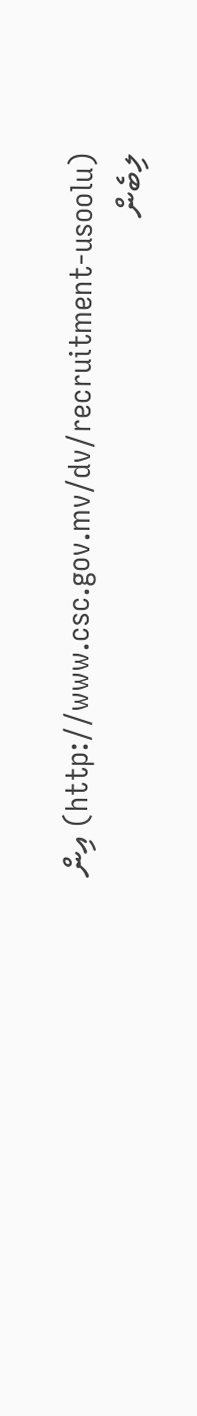(http://www.csc.gov.mv/dv/recruitment-usoolu) އިން ލިބެން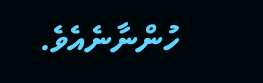ހުންނާނެއެވެ.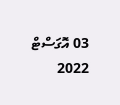03 އޮގަސްޓް 2022